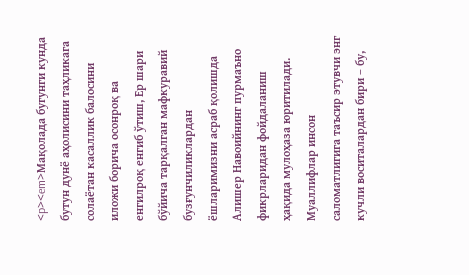<p><em>Мақолада бугунги кунда бутун дунё аҳолисини таҳликага солаётан касаллик балосини иложи борича осонроқ ва енгилроқ енгиб ўтиш, Ер шари бўйича тарқалган мафкуравий бузғунчиликлардан ёшларимизни асраб қолишда Алишер Навоийнинг пурмаъно фикрларидан фойдаланиш ҳақида мулоҳаза юритилади. Муаллифлар инсон саломатлигига таъсир этувчи энг кучли воситалардан бири – бу,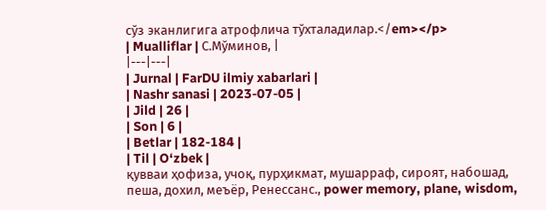сўз эканлигига атрофлича тўхталадилар.</em></p>
| Mualliflar | С.Мўминов, |
|---|---|
| Jurnal | FarDU ilmiy xabarlari |
| Nashr sanasi | 2023-07-05 |
| Jild | 26 |
| Son | 6 |
| Betlar | 182-184 |
| Til | O‘zbek |
қувваи ҳофиза, учоқ, пурҳикмат, мушарраф, сироят, набошад, пеша, дохил, меъёр, Ренессанс., power memory, plane, wisdom,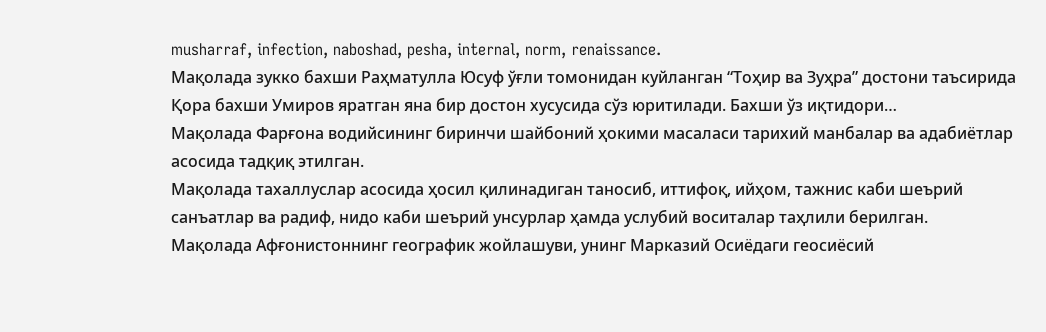musharraf, infection, naboshad, pesha, internal, norm, renaissance.
Мақолада зукко бахши Раҳматулла Юсуф ўғли томонидан куйланган “Тоҳир ва Зуҳра” достони таъсирида Қора бахши Умиров яратган яна бир достон хусусида сўз юритилади. Бахши ўз иқтидори…
Мақолада Фарғона водийсининг биринчи шайбоний ҳокими масаласи тарихий манбалар ва адабиётлар асосида тадқиқ этилган.
Мақолада тахаллуслар асосида ҳосил қилинадиган таносиб, иттифоқ, ийҳом, тажнис каби шеърий санъатлар ва радиф, нидо каби шеърий унсурлар ҳамда услубий воситалар таҳлили берилган.
Мақолада Афғонистоннинг географик жойлашуви, унинг Марказий Осиёдаги геосиёсий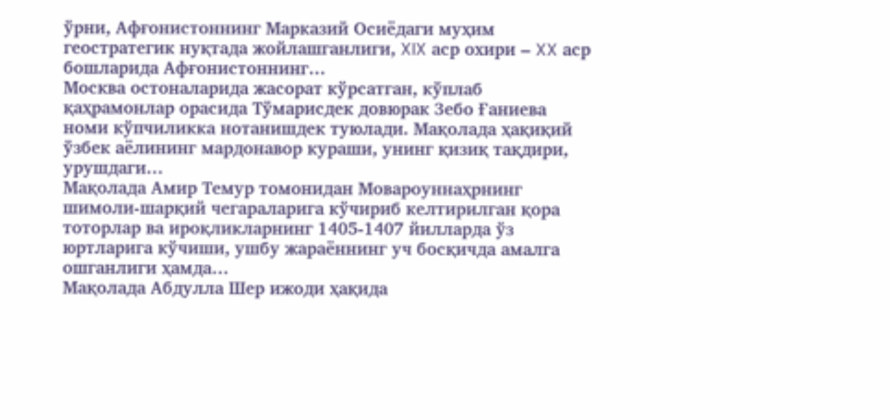ўрни, Афғонистоннинг Марказий Осиёдаги муҳим геостратегик нуқтада жойлашганлиги, XIX аср охири ‒ XX аср бошларида Афғонистоннинг…
Москва остоналарида жасорат кўрсатган, кўплаб қаҳрамонлар орасида Тўмарисдек довюрак Зебо Ғаниева номи кўпчиликка нотанишдек туюлади. Мақолада ҳақиқий ўзбек аёлининг мардонавор кураши, унинг қизиқ тақдири, урушдаги…
Мақолада Амир Темур томонидан Мовароуннаҳрнинг шимоли-шарқий чегараларига кўчириб келтирилган қора тоторлар ва ироқликларнинг 1405-1407 йилларда ўз юртларига кўчиши, ушбу жараённинг уч босқичда амалга ошганлиги ҳамда…
Мақолада Абдулла Шер ижоди ҳақида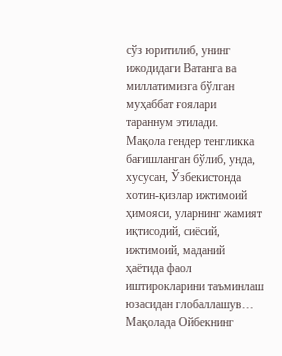сўз юритилиб, унинг ижодидаги Ватанга ва миллатимизга бўлган муҳаббат ғоялари тараннум этилади.
Мақола гендер тенгликка бағишланган бўлиб, унда, хусусан, Ўзбекистонда хотин-қизлар ижтимоий ҳимояси, уларнинг жамият иқтисодий, сиёсий, ижтимоий, маданий ҳаётида фаол иштирокларини таъминлаш юзасидан глобаллашув…
Мақолада Ойбекнинг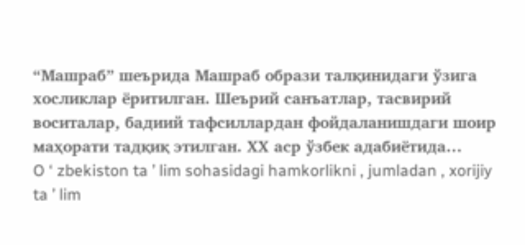“Машраб” шеърида Машраб образи талқинидаги ўзига хосликлар ёритилган. Шеърий санъатлар, тасвирий воситалар, бадиий тафсиллардан фойдаланишдаги шоир маҳорати тадқиқ этилган. ХХ аср ўзбек адабиётида…
O ‘ zbekiston ta ’ lim sohasidagi hamkorlikni , jumladan , xorijiy ta ’ lim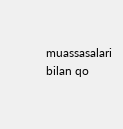muassasalari bilan qo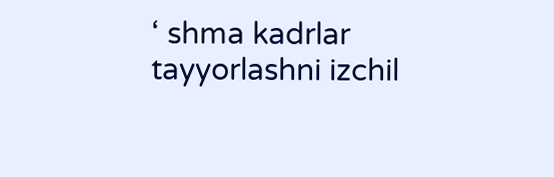‘ shma kadrlar tayyorlashni izchil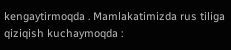kengaytirmoqda . Mamlakatimizda rus tiliga qiziqish kuchaymoqda :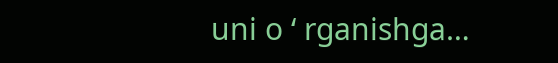uni o ‘ rganishga…